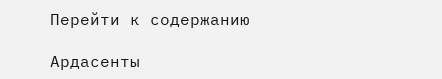Перейти к содержанию

Ардасенты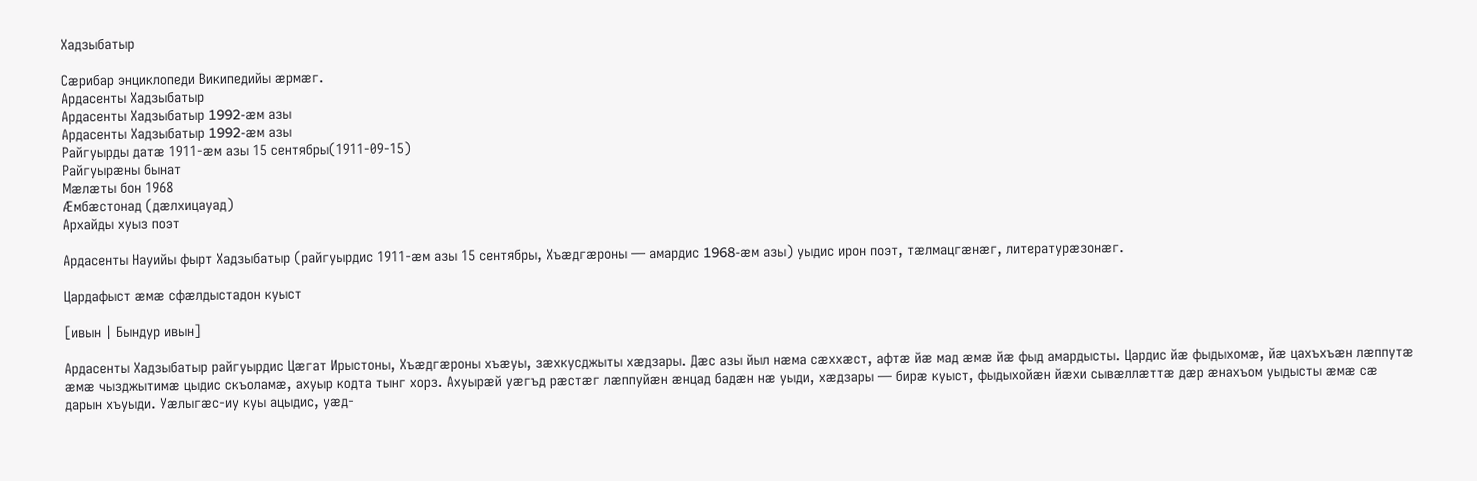Хадзыбатыр

Сæрибар энциклопеди Википедийы æрмæг.
Ардасенты Хадзыбатыр
Ардасенты Хадзыбатыр 1992-æм азы
Ардасенты Хадзыбатыр 1992-æм азы
Райгуырды датæ 1911-æм азы 15 сентябры(1911-09-15)
Райгуырæны бынат
Мæлæты бон 1968
Æмбæстонад (дæлхицауад)
Архайды хуыз поэт

Ардасенты Науийы фырт Хадзыбатыр (райгуырдиc 1911-æм азы 15 сентябры, Хъæдгæроны — амардис 1968-æм азы) уыдис ирон поэт, тæлмацгæнæг, литературæзонæг.

Цардафыст æмæ сфæлдыстадон куыст

[ивын | Бындур ивын]

Ардасенты Хадзыбатыр райгуырдис Цæгат Ирыстоны, Хъæдгæроны хъæуы, зæхкусджыты хæдзары. Дæс азы йыл нæма сæххæст, афтæ йæ мад æмæ йæ фыд амардысты. Цардис йæ фыдыхомæ, йæ цахъхъæн лæппутæ æмæ чызджытимæ цыдис скъоламæ, ахуыр кодта тынг хорз. Ахуырæй уæгъд рæстæг лæппуйæн æнцад бадæн нæ уыди, хæдзары — бирæ куыст, фыдыхойæн йæхи сывæллæттæ дæр æнахъом уыдысты æмæ сæ дарын хъуыди. Уæлыгæс-иу куы ацыдис, уæд-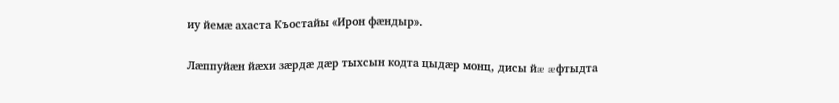иу йемæ ахаста Къостайы «Ирон фæндыр».

Лæппуйæн йæхи зæрдæ дæр тыхсын кодта цыдæр монц, дисы йæ æфтыдта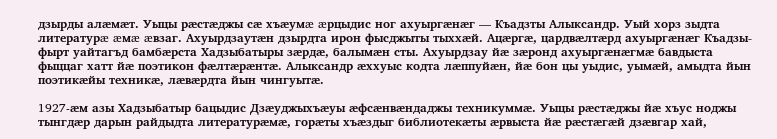дзырды алæмæт. Уыцы рæстæджы сæ хъæумæ æрцыдис ног ахуыргæнæг — Къадзты Алыксандр. Уый хорз зыдта литературæ æмæ æвзаг. Ахуырдзаутæн дзырдта ирон фысджыты тыххæй. Ацæргæ, цардвæлтæрд ахуыргæнæг Къадзы-фырт уайтагъд бамбæрста Хадзыбатыры зæрдæ, балымæн сты. Ахуырдзау йæ зæронд ахуыргæнæгмæ бавдыста фыццаг хатт йæ поэтикон фæлтæрæнтæ. Алыксандр æххуыс кодта лæппуйæн, йæ бон цы уыдис, уымæй, амыдта йын поэтикæйы техникæ, лæвæрдта йын чингуытæ.

1927-æм азы Хадзыбатыр бацыдис Дзæуджыхъæуы æфсæнвæндаджы техникуммæ. Уыцы рæстæджы йæ хъус ноджы тынгдæр дарын райдыдта литературæмæ, горæты хъæздыг библиотекæты æрвыста йæ рæстæгæй дзæвгар хай,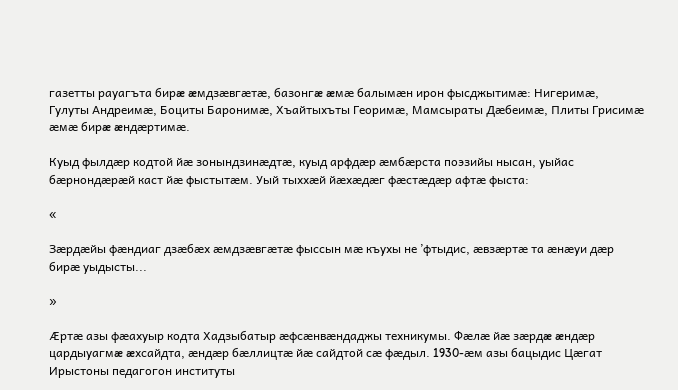газетты рауагъта бирæ æмдзæвгæтæ, базонгæ æмæ балымæн ирон фысджытимæ: Нигеримæ, Гулуты Андреимæ, Боциты Баронимæ, Хъайтыхъты Георимæ, Мамсыраты Дæбеимæ, Плиты Грисимæ æмæ бирæ æндæртимæ.

Куыд фылдæр кодтой йæ зонындзинæдтæ, куыд арфдæр æмбæрста поэзийы нысан, уыйас бæрнондæрæй каст йæ фыстытæм. Уый тыххæй йæхæдæг фæстæдæр афтæ фыста:

«

Зæрдæйы фæндиаг дзæбæх æмдзæвгæтæ фыссын мæ къухы не ’фтыдис, æвзæртæ та æнæуи дæр бирæ уыдысты...

»

Æртæ азы фæахуыр кодта Хадзыбатыр æфсæнвæндаджы техникумы. Фæлæ йæ зæрдæ æндæр цардыуагмæ æхсайдта, æндæр бæллицтæ йæ сайдтой сæ фæдыл. 1930-æм азы бацыдис Цæгат Ирыстоны педагогон институты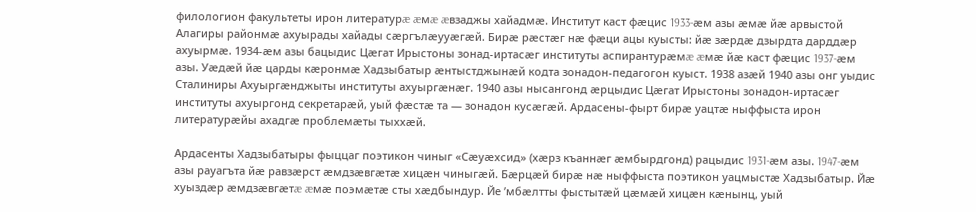филологион факультеты ирон литературæ æмæ æвзаджы хайадмæ. Институт каст фæцис 1933-æм азы æмæ йæ арвыстой Алагиры районмæ ахуырады хайады сæргълæууæгæй. Бирæ рæстæг нæ фæци ацы куысты: йæ зæрдæ дзырдта дарддæр ахуырмæ. 1934-æм азы бацыдис Цæгат Ирыстоны зонад-иртасæг институты аспирантурæмæ æмæ йæ каст фæцис 1937-æм азы. Уæдæй йæ царды кæронмæ Хадзыбатыр æнтыстджынæй кодта зонадон-педагогон куыст. 1938 азæй 1940 азы онг уыдис Сталиниры Ахуыргæнджыты институты ахуыргæнæг. 1940 азы нысангонд æрцыдиc Цæгат Ирыстоны зонадон-иртасæг институты ахуыргонд секретарæй, уый фæстæ та — зонадон кусæгæй. Ардасены-фырт бирæ уацтæ ныффыста ирон литературæйы ахадгæ проблемæты тыххæй.

Ардасенты Хадзыбатыры фыццаг поэтикон чиныг «Сæуæхсид» (хæрз къаннæг æмбырдгонд) рацыдис 1931-æм азы. 1947-æм азы рауагъта йæ равзæрст æмдзæвгæтæ хицæн чиныгæй. Бæрцæй бирæ нæ ныффыста поэтикон уацмыстæ Хадзыбатыр. Йæ хуыздæр æмдзæвгæтæ æмæ поэмæтæ сты хæдбындур. Йе ’мбæлтты фыстытæй цæмæй хицæн кæнынц, уый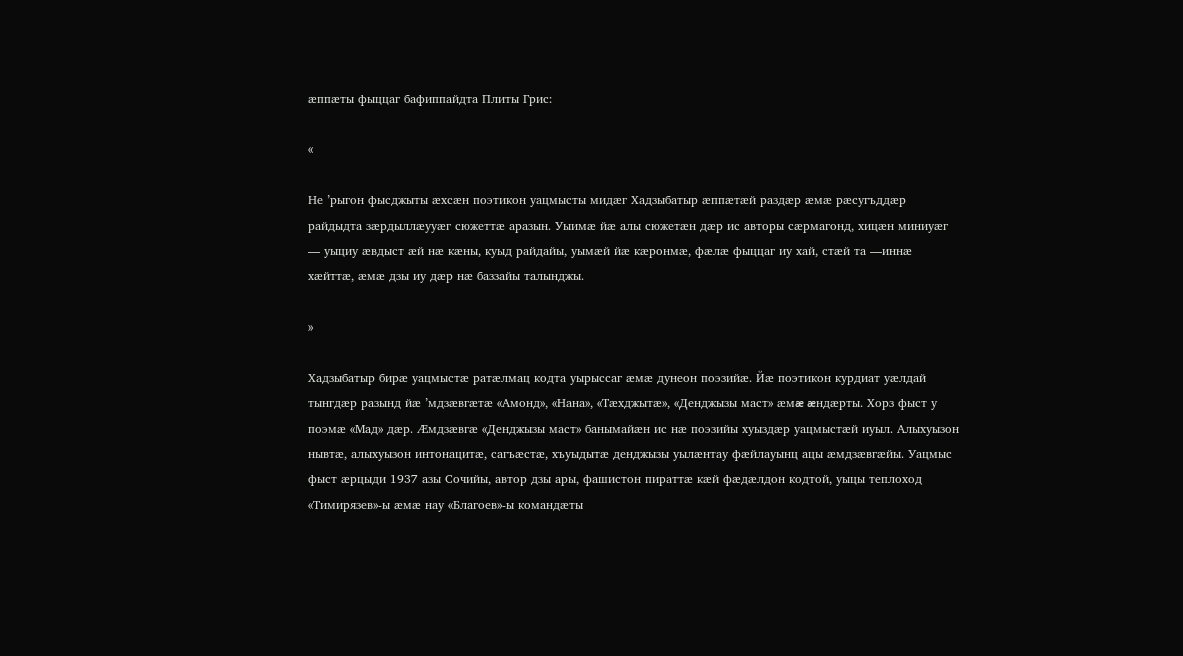æппæты фыццаг бафиппайдта Плиты Грис:

«

Не ’рыгон фысджыты æхсæн поэтикон уацмысты мидæг Хадзыбатыр æппæтæй раздæр æмæ рæсугъддæр райдыдта зæрдыллæууæг сюжеттæ аразын. Уыимæ йæ алы сюжетæн дæр ис авторы сæрмагонд, хицæн миниуæг — уыциу æвдыст æй нæ кæны, куыд райдайы, уымæй йæ кæронмæ, фæлæ фыццаг иу хай, стæй та —иннæ хæйттæ, æмæ дзы иу дæр нæ баззайы талынджы.

»

Хадзыбатыр бирæ уацмыстæ ратæлмац кодта уырыссаг æмæ дунеон поэзийæ. Йæ поэтикон курдиат уæлдай тынгдæр разынд йæ ’мдзæвгæтæ «Амонд», «Нана», «Тæхджытæ», «Денджызы маст» æмæ æндæрты. Хорз фыст у поэмæ «Мад» дæр. Æмдзæвгæ «Денджызы маст» банымайæн ис нæ поэзийы хуыздæр уацмыстæй иуыл. Алыхуызон нывтæ, алыхуызон интонацитæ, сагъæстæ, хъуыдытæ денджызы уылæнтау фæйлауынц ацы æмдзæвгæйы. Уацмыс фыст æрцыди 1937 азы Сочийы, автор дзы ары, фашистон пираттæ кæй фæдæлдон кодтой, уыцы теплоход «Тимирязев»-ы æмæ нау «Благоев»-ы командæты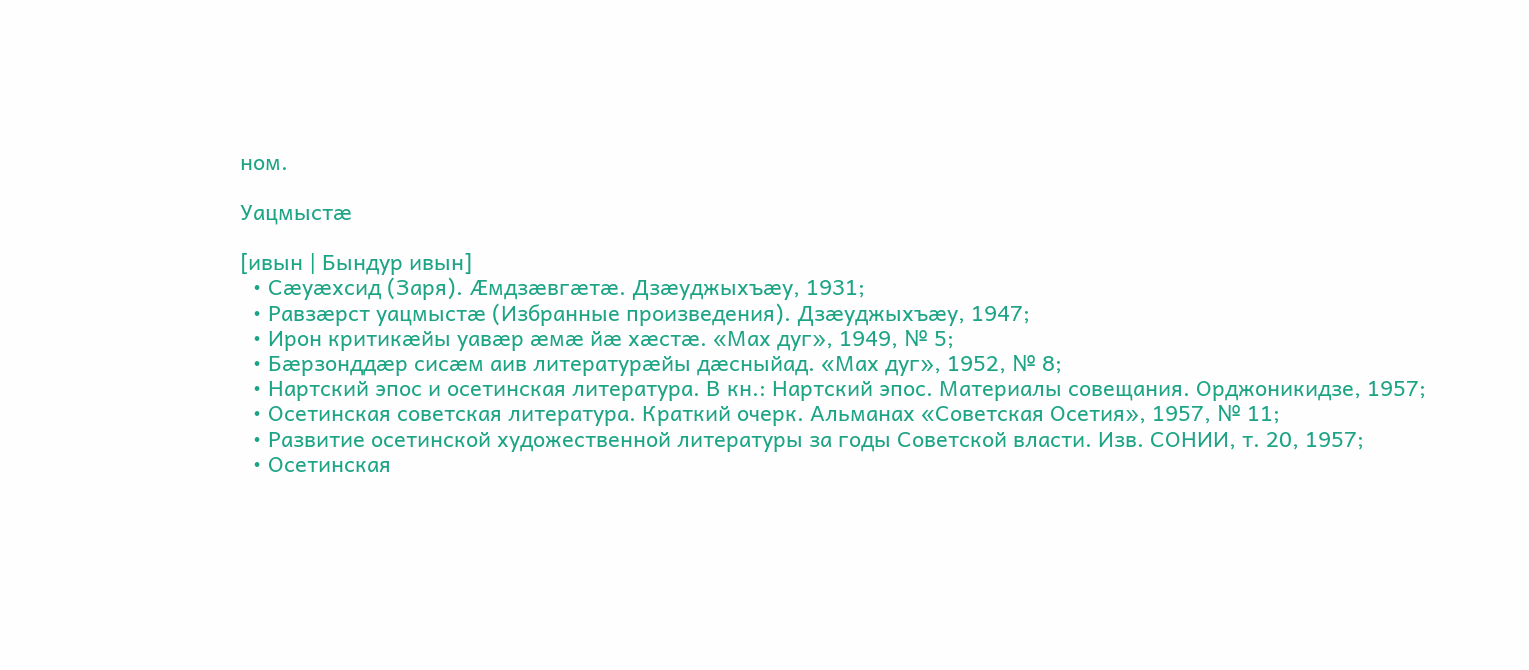ном.

Уацмыстæ

[ивын | Бындур ивын]
  • Сæуæхсид (Заря). Æмдзæвгæтæ. Дзæуджыхъæу, 1931;
  • Равзæрст уацмыстæ (Избранные произведения). Дзæуджыхъæу, 1947;
  • Ирон критикæйы уавæр æмæ йæ хæстæ. «Мах дуг», 1949, № 5;
  • Бæрзонддæр сисæм аив литературæйы дæсныйад. «Мах дуг», 1952, № 8;
  • Нартский эпос и осетинская литература. В кн.: Нартский эпос. Материалы совещания. Орджоникидзе, 1957;
  • Осетинская советская литература. Краткий очерк. Альманах «Советская Осетия», 1957, № 11;
  • Развитие осетинской художественной литературы за годы Советской власти. Изв. СОНИИ, т. 20, 1957;
  • Осетинская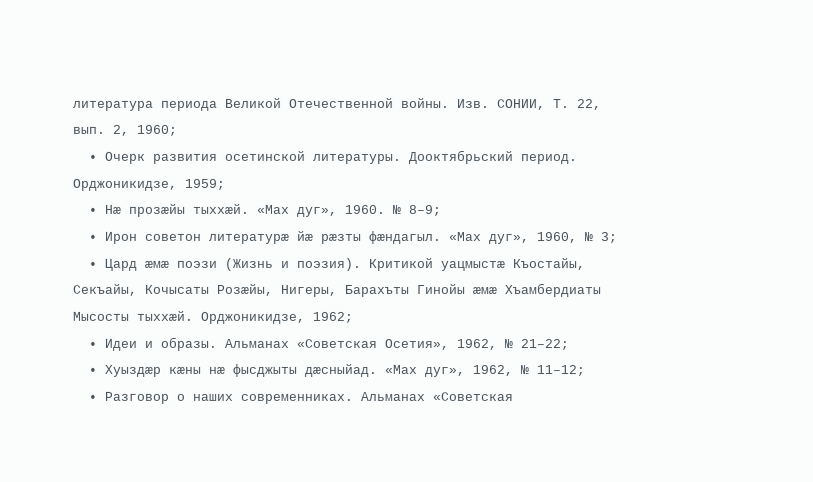литература периода Великой Отечественной войны. Изв. СОНИИ, Т. 22, вып. 2, 1960;
  • Очерк развития осетинской литературы. Дооктябрьский период. Орджоникидзе, 1959;
  • Нæ прозæйы тыххæй. «Мах дуг», 1960. № 8–9;
  • Ирон советон литературæ йæ рæзты фæндагыл. «Мах дуг», 1960, № 3;
  • Цард æмæ поэзи (Жизнь и поэзия). Критикой уацмыстæ Къостайы, Секъайы, Кочысаты Розæйы, Нигеры, Барахъты Гинойы æмæ Хъамбердиаты Мысосты тыххæй. Орджоникидзе, 1962;
  • Идеи и образы. Альманах «Советская Осетия», 1962, № 21–22;
  • Хуыздæр кæны нæ фысджыты дæсныйад. «Мах дуг», 1962, № 11–12;
  • Разговор о наших современниках. Альманах «Советская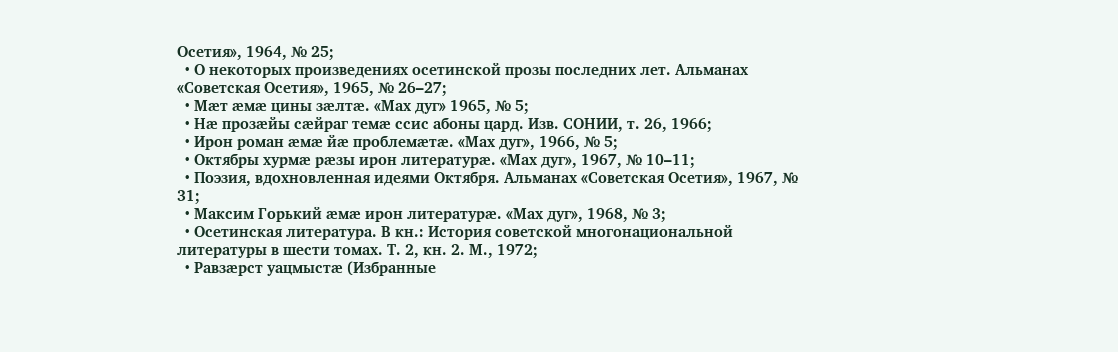Осетия», 1964, № 25;
  • О некоторых произведениях осетинской прозы последних лет. Альманах «Советская Осетия», 1965, № 26–27;
  • Мæт æмæ цины зæлтæ. «Мах дуг» 1965, № 5;
  • Нæ прозæйы сæйраг темæ ссис абоны цард. Изв. СОНИИ, т. 26, 1966;
  • Ирон роман æмæ йæ проблемæтæ. «Мах дуг», 1966, № 5;
  • Октябры хурмæ рæзы ирон литературæ. «Мах дуг», 1967, № 10–11;
  • Поэзия, вдохновленная идеями Октября. Альманах «Советская Осетия», 1967, № 31;
  • Максим Горький æмæ ирон литературæ. «Мах дуг», 1968, № 3;
  • Осетинская литература. В кн.: История советской многонациональной литературы в шести томах. Т. 2, кн. 2. М., 1972;
  • Равзæрст уацмыстæ (Избранные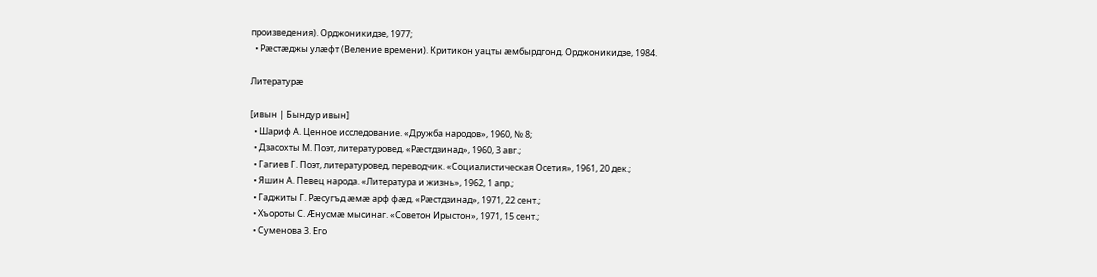произведения). Орджоникидзе, 1977;
  • Рæстæджы улæфт (Веление времени). Критикон уацты æмбырдгонд. Орджоникидзе, 1984.

Литературæ

[ивын | Бындур ивын]
  • Шариф А. Ценное исследование. «Дружба народов», 1960, № 8;
  • Дзасохты М. Поэт, литературовед. «Рæстдзинад», 1960, 3 авг.;
  • Гагиев Г. Поэт, литературовед, переводчик. «Социалистическая Осетия», 1961, 20 дек.;
  • Яшин А. Певец народа. «Литература и жизнь», 1962, 1 апр.;
  • Гаджиты Г. Рæсугъд æмæ арф фæд. «Рæстдзинад», 1971, 22 сент.;
  • Хъороты С. Æнусмæ мысинаг. «Советон Ирыстон», 1971, 15 сент.;
  • Суменова 3. Его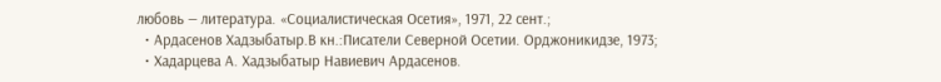любовь — литература. «Социалистическая Осетия», 1971, 22 сент.;
  • Ардасенов Хадзыбатыр.В кн.:Писатели Северной Осетии. Орджоникидзе, 1973;
  • Хадарцева А. Хадзыбатыр Навиевич Ардасенов.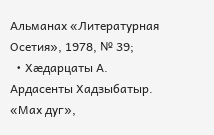Альманах «Литературная Осетия», 1978, № 39;
  • Хæдарцаты А. Ардасенты Хадзыбатыр. «Мах дуг»,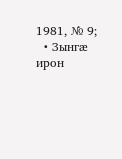1981, № 9;
  • Зынгæ ирон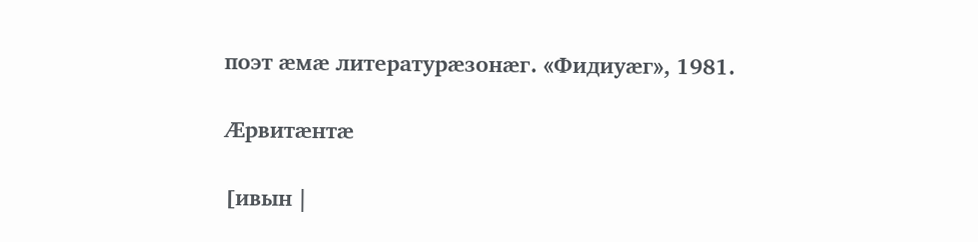поэт æмæ литературæзонæг. «Фидиуæг», 1981.

Æрвитæнтæ

[ивын |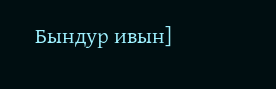Бындур ивын]